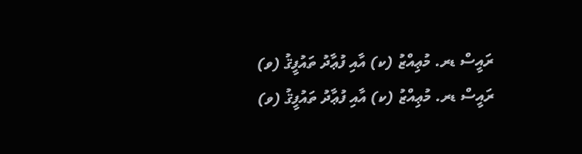ރައީސް ޑރ. މުޢިއްޒު (ކ) އާއި ފުޢާދު ތައުފީޤު (ވ)
ރައީސް ޑރ. މުޢިއްޒު (ކ) އާއި ފުޢާދު ތައުފީޤު (ވ)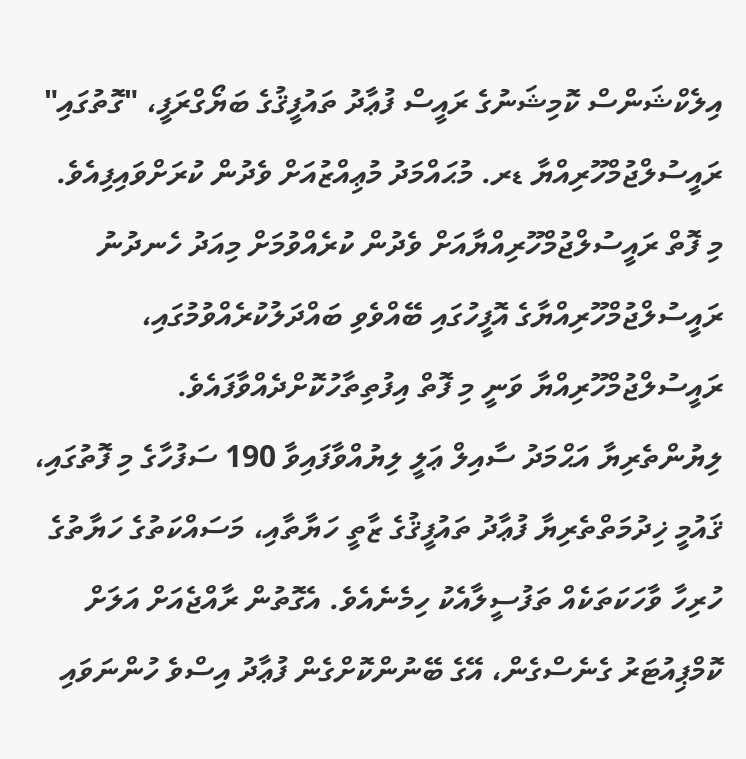އިލެކްޝަންސް ކޮމިޝަނުގެ ރައީސް ފުޢާދު ތައުފީޤުގެ ބަޔޯގްރަފީ، "ގޮތުގައި" ރައީސުލްޖުމްހޫރިއްޔާ ޑރ. މުޙައްމަދު މުޢިއްޒުއަށް ވެދުން ކުރަށްވައިފިއެވެ.
މި ފޮތް ރައީސުލްޖުމްހޫރިއްޔާއަށް ވެދުން ކުރެއްވުމަށް މިއަދު ހެނދުނު ރައީސުލްޖުމްހޫރިއްޔާގެ އޮފީހުގައި ބޭއްވެވި ބައްދަލުކުރެއްވުމުގައި، ރައީސުލްޖުމްހޫރިއްޔާ ވަނީ މި ފޮތް އިފުތިތާހުކޮށްދެއްވާފައެވެ.
ލިޔުންތެރިޔާ އަޙްމަދު ސާއިލް ޢަލީ ލިޔުއްވާފައިވާ 190 ސަފުހާގެ މި ފޮތުގައި، ޤައުމީ ޚިދުމަތްތެރިޔާ ފުޢާދު ތައުފީޤުގެ ޒާތީ ހަޔާތާއި، މަސައްކަތުގެ ހަޔާތުގެ ހުރިހާ ވާހަކަތަކެއް ތަފުސީލާއެކު ހިމެނެއެވެ. އެގޮތުން ރާއްޖެއަށް އަލަށް ކޮމްޕިއުޓަރު ގެނެސްގެން، އޭގެ ބޭނުންކޮށްގެން ފުޢާދު އިސްވެ ހުންނަވައި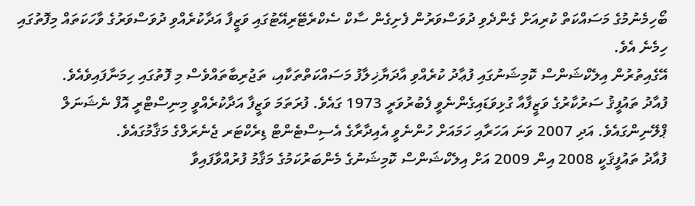ބޯހިމެނުމުގެ މަސައްކަތް ކުރިއަށް ގެންދެވި ދުވަސްވަރުން ފެށިގެން ސާކް ސެކްރެޓޭރިއޭޓުގައި ވަޒީފާ އަދާކުރެއްވި ދުވަސްވަރުގެ ވާހަކަތައް މިފޮތުގައި ހިމެނެ އެވެ.
އޭގެއިތުރުން އިލެކްޝަންސް ކޮމިޝަނުގައި ފުޢާދު ކުރެއްވި އާދަޔާޚިލާފު މަސައްކަތްތަކާއި، ތަޖުރިބާތައްވެސް މި ފޮތުގައި ހިމަނާފައިވެއެވެ.
ފުއާދު ތައުފީޤު ސަރުކާރުގެ ވަޒީފާއާ ގުޅިވަޑައިގެންނެވީ ފެބުރުވަރީ 1973 ގައެވެ. ފުރަތަމަ ވަޒީފާ އަދާކުރެއްވީ މިނިސްޓްރީ އޮފް ނެޝަނަލް ޕްލޭނިންގައެވެ. އަދި 2007 ވަނަ އަހަރާއި ހަމައަށް ހުންނެވީ އެއިދާރާގެ އެސިސްޓެންޓް ޑިރެކްޓަރ ޖެނެރަލްގެ މަޤާމުގައެވެ.
ފުއާދު ތައުފީޤަކީ 2008 އިން 2009 އަށް އިލެކްޝަންސް ކޮމިޝަނުގެ މެންބަރުކަމުގެ މަޤާމު ފުރުއްވާފައިވާ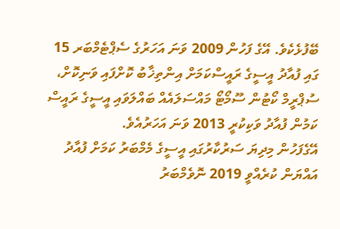ބޭފުޅެކެވެ. އޭގެ ފަހުން 2009 ވަނަ އަހަރުގެ ސެޕްޓެމްބަރ 15 ގައި ފުއާދު އީސީގެ ރައީސްކަމަށް އިންތިޚާބު ކޮށްފައި ވަނިކޮށް، ސުޕްރީމް ކޯޓުން ސޫމޯޓޯ މައްސަލައެއް ބައްލަވައި އީސީގެ ރައީސް ކަމުން ފުއާދު ވަކިކުރީ 2013 ވަނަ އަހަރުއެވެ.
އޭގެފަހުން މިދިޔަ ސަރުކާރުގައި އީސީގެ މެމްބަރު ކަމަށް ފުއާދު އައްޔަން ކުރެއްވީ 2019 ނޮވެމްބަރު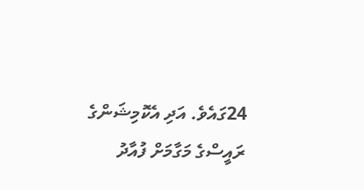24ގައެވެ. އަދި އެކޮމިޝަންގެ ރައީސްގެ މަގާމަށް ފުއާދު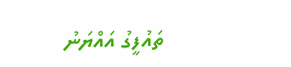ތައުފީގު އައްޔަނު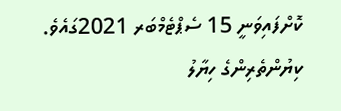ކޮށްފައިވަނީ 15 ސެޕްޓެމްބަރ 2021ގައެވެ.
ކިޔުންތެރިންގެ ހިޔާލު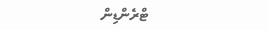ޓްރެންޑިން